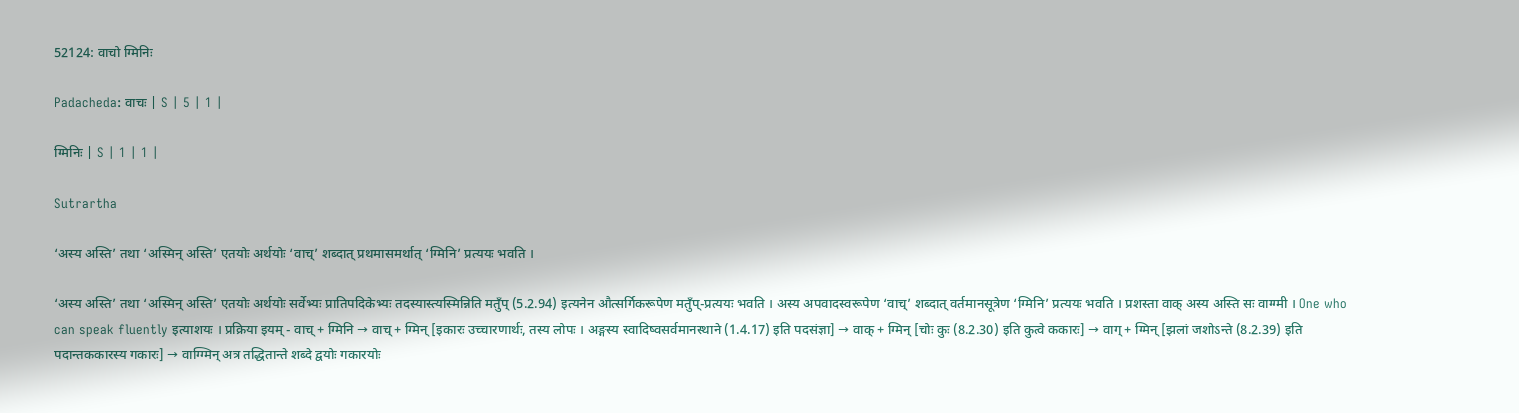52124: वाचो ग्मिनिः

Padacheda: वाचः | S | 5 | 1 |

ग्मिनिः | S | 1 | 1 |

Sutrartha

‘अस्य अस्ति’ तथा ‘अस्मिन् अस्ति’ एतयोः अर्थयोः ‘वाच्’ शब्दात् प्रथमासमर्थात् ‘ग्मिनि’ प्रत्ययः भवति ।

‘अस्य अस्ति’ तथा ‘अस्मिन् अस्ति’ एतयोः अर्थयोः सर्वेभ्यः प्रातिपदिकेभ्यः तदस्यास्त्यस्मिन्निति मतुँप् (5.2.94) इत्यनेन औत्सर्गिकरूपेण मतुँप्-प्रत्ययः भवति । अस्य अपवादस्वरूपेण ‘वाच्’ शब्दात् वर्तमानसूत्रेण ‘ग्मिनि’ प्रत्ययः भवति । प्रशस्ता वाक् अस्य अस्ति सः वाग्ग्मी । One who can speak fluently इत्याशयः । प्रक्रिया इयम् - वाच् + ग्मिनि → वाच् + ग्मिन् [इकारः उच्चारणार्थः, तस्य लोपः । अङ्गस्य स्वादिष्वसर्वमानस्थाने (1.4.17) इति पदसंज्ञा] → वाक् + ग्मिन् [चोः कुः (8.2.30) इति कुत्वे ककारः] → वाग् + ग्मिन् [झलां जशोऽन्ते (8.2.39) इति पदान्तककारस्य गकारः] → वाग्ग्मिन् अत्र तद्धितान्ते शब्दे द्वयोः गकारयोः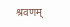श्रवणम्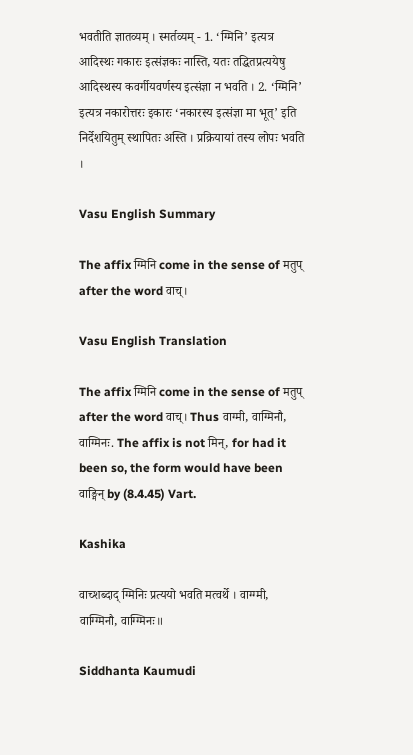भवतीति ज्ञातव्यम् । स्मर्तव्यम् - 1. ‘ग्मिनि’ इत्यत्र आदिस्थः गकारः इत्संज्ञकः नास्ति, यतः तद्धितप्रत्ययेषु आदिस्थस्य कवर्गीयवर्णस्य इत्संज्ञा न भवति । 2. ‘ग्मिनि’ इत्यत्र नकारोत्तरः इकारः ‘नकारस्य इत्संज्ञा मा भूत्’ इति निर्देशयितुम् स्थापितः अस्ति । प्रक्रियायां तस्य लोपः भवति ।

Vasu English Summary

The affix ग्मिनि come in the sense of मतुप् after the word वाच्।

Vasu English Translation

The affix ग्मिनि come in the sense of मतुप् after the word वाच्। Thus वाग्मी, वाग्मिनौ, वाग्मिनः. The affix is not मिन्, for had it been so, the form would have been वाङ्मिन् by (8.4.45) Vart.

Kashika

वाच्शब्दाद् ग्मिनिः प्रत्ययो भवति मत्वर्थे । वाग्ग्मी, वाग्ग्मिनौ, वाग्ग्मिनः॥

Siddhanta Kaumudi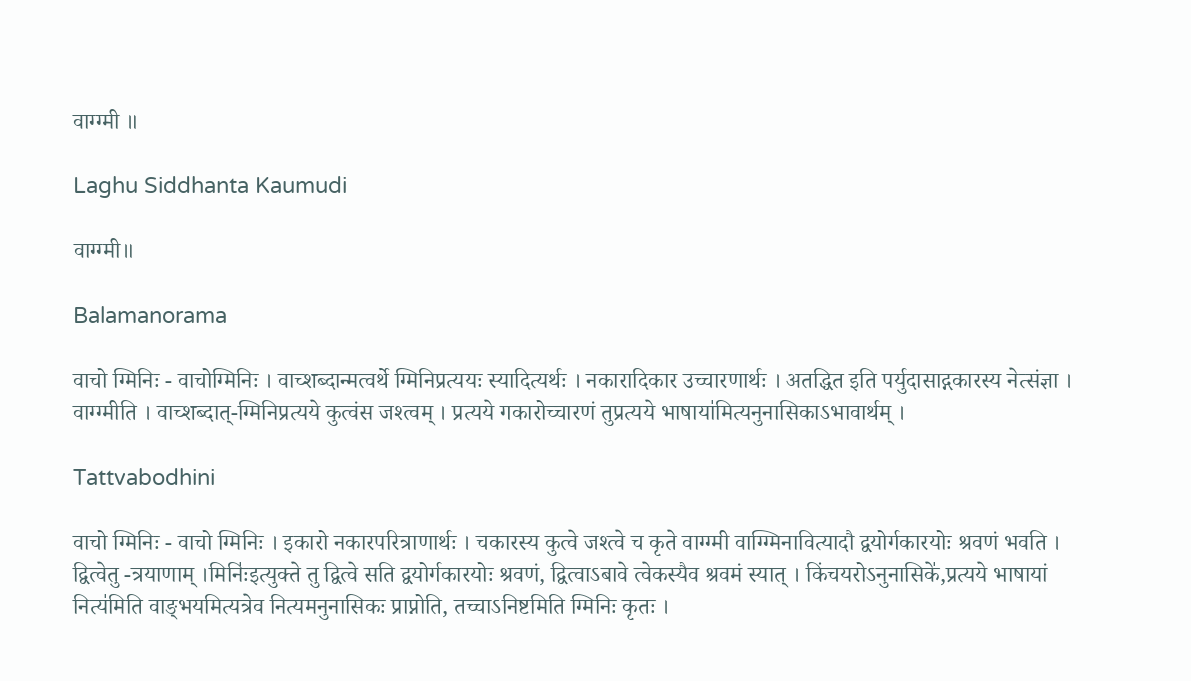वाग्ग्मी ॥

Laghu Siddhanta Kaumudi

वाग्ग्मी॥

Balamanorama

वाचो ग्मिनिः - वाचोग्मिनिः । वाच्शब्दान्मत्वर्थे ग्मिनिप्रत्ययः स्यादित्यर्थः । नकारादिकार उच्चारणार्थः । अतद्धित इति पर्युदासाद्गकारस्य नेत्संज्ञा । वाग्ग्मीति । वाच्शब्दात्-ग्मिनिप्रत्यये कुत्वंस जश्त्वम् । प्रत्यये गकारोच्चारणं तुप्रत्यये भाषाया॑मित्यनुनासिकाऽभावार्थम् ।

Tattvabodhini

वाचो ग्मिनिः - वाचो ग्मिनिः । इकारो नकारपरित्राणार्थः । चकारस्य कुत्वे जश्त्वे च कृते वाग्ग्मी वाग्ग्मिनावित्यादौ द्वयोर्गकारयोः श्रवणं भवति । द्वित्वेतु -त्रयाणाम् ।मिनिः॑इत्युक्ते तु द्वित्वे सति द्वयोर्गकारयोः श्रवणं, द्वित्वाऽबावे त्वेकस्यैव श्रवमं स्यात् । किंचयरोऽनुनासिके॑,प्रत्यये भाषायां नित्य॑मिति वाङ्भयमित्यत्रेव नित्यमनुनासिकः प्राप्नोति, तच्चाऽनिष्टमिति ग्मिनिः कृतः ।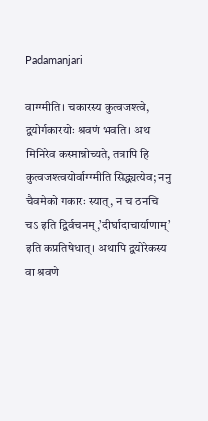Padamanjari

वाग्ग्मीति। चकारस्य कुत्वजश्त्वे, द्वयोर्गकारयोः श्रवणं भवति। अथ मिनिरेव कस्मान्नोच्यते, तत्रापि हि कुत्वजश्त्वयोर्वाग्ग्मीति सिद्ध्यत्येव; ननु चैवमेको गकारः स्यात्, न च ठनचि चऽ इति द्विर्वचनम्,’दीर्घादाचार्याणाम्’ इति कप्रतिषेधात्। अथापि द्वयोरेकस्य वा श्रवणे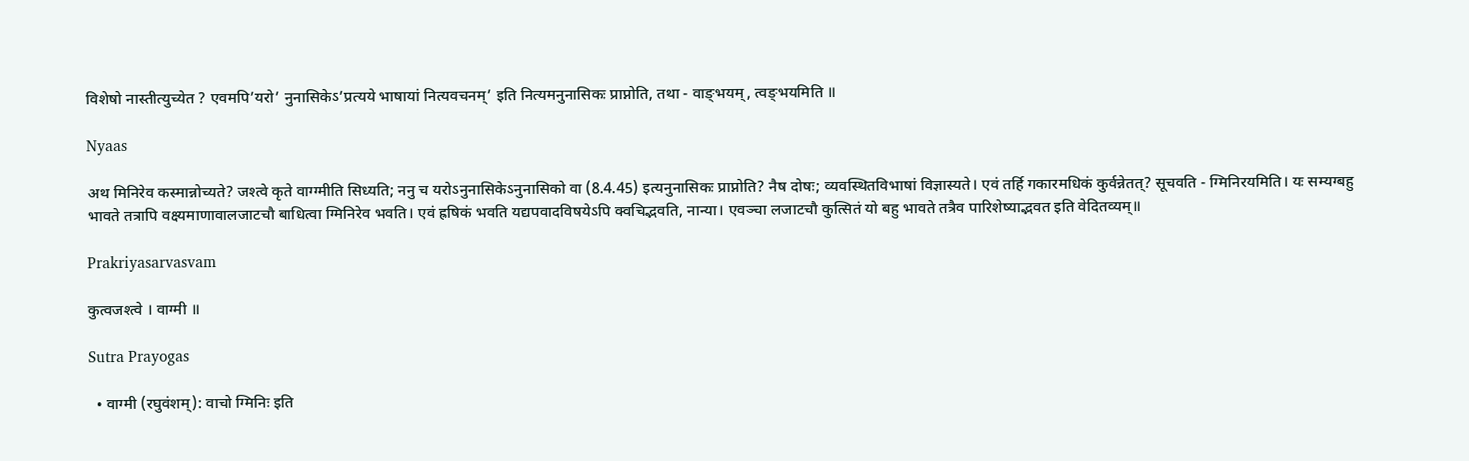विशेषो नास्तीत्युच्येत ? एवमपि’यरो’ नुनासिकेऽ’प्रत्यये भाषायां नित्यवचनम्’ इति नित्यमनुनासिकः प्राप्नोति, तथा - वाङ्भयम्, त्वङ्भयमिति ॥

Nyaas

अथ मिनिरेव कस्मान्नोच्यते? जश्त्वे कृते वाग्ग्मीति सिध्यति; ननु च यरोऽनुनासिकेऽनुनासिको वा (8.4.45) इत्यनुनासिकः प्राप्नोति? नैष दोषः; व्यवस्थितविभाषां विज्ञास्यते। एवं तर्हि गकारमधिकं कुर्वन्नेतत्? सूचवति - ग्मिनिरयमिति। यः सम्यग्बहु भावते तत्रापि वक्ष्यमाणावालजाटचौ बाधित्वा ग्मिनिरेव भवति। एवं ह्रषिकं भवति यद्यपवादविषयेऽपि क्वचिद्भवति, नान्या। एवञ्चा लजाटचौ कुत्सितं यो बहु भावते तत्रैव पारिशेष्याद्भवत इति वेदितव्यम्॥

Prakriyasarvasvam

कुत्वजश्त्वे । वाग्मी ॥

Sutra Prayogas

  • वाग्मी (रघुवंशम्): वाचो ग्मिनिः इति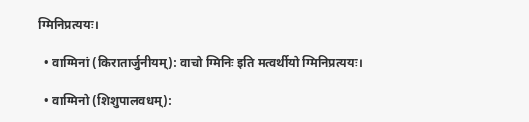ग्मिनिप्रत्ययः।

  • वाग्मिनां (किरातार्जुनीयम्): वाचो ग्मिनिः इति मत्वर्थीयो ग्मिनिप्रत्ययः।

  • वाग्मिनो (शिशुपालवधम्):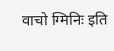वाचो ग्मिनिः इति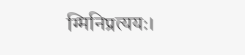ग्मिनिप्रत्ययः।